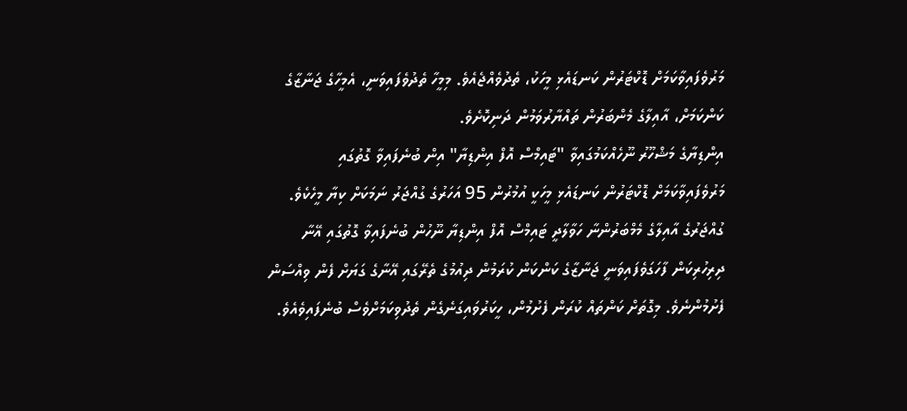މަރުވެފައިވާކަމަށް ޑޮކްޓަރުން ކަނޑައެޅި މީހަކު، ތެދުވެއްޖެއެވެ. މިމީހާ ތެދުވެފައިވަނީ، އެމީހާގެ ޖަނާޒާގެ ކަންކަމަށް، އާއިލާގެ މެންބަރުން ތައްޔާރުވަމުން ދަނިކޮށެވެ.
އިންޑިޔާގެ މަޝްހޫރު ނޫހެއްކަމުގައިވާ "ޓައިމްސް އޮފް އިންޑިޔާ" އިން ބުނެފައިވާ ގޮތުގައި މަރުވެފައިވާކަމަށް ޑޮކްޓަރުން ކަނޑައެޅި މީހަކީ އުމުރުން 95 އަހަރުގެ ގުއްޖަރު ނަމަކަށް ކިޔާ މީހެކެވެ.
ގުއްޖަރުގެ އާއިލާގެ މެމްބަރުންނާ ހަވާލާދީ ޓައިމްސް އޮފް އިންޑިޔާ ނޫހުން ބުނެފައިވާ ގޮތުގައި އޭނާ ދިރިހުރިކަން ފާހަގަވެފައިވަނީ ޖަނާޒާގެ ކަންކަން ކުރަމުން ދިއުމުގެ ތެރޭގައި އޭނާގެ ގަޔަށް ފެން ވިއްސަން ފެށުމުންނެވެ. މިގޮތަށް ކަންތައް ކުރަން ފެށުމުން، ހީކަރުވައިގަނެގެން ތެދުވިކަމަށްވެސް ބުނެފައިވެއެވެ.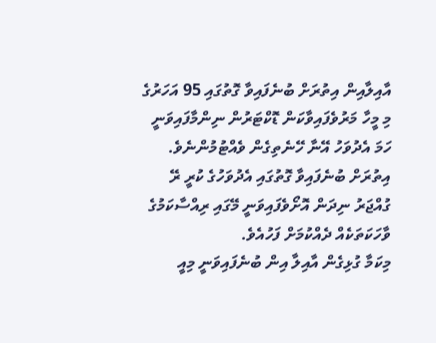އާއިލާއިން އިތުރަށް ބުނެފައިވާ ގޮތުގައި 95 އަހަރުގެ މި މީހާ މަރުވެފައިވާކަން ޑޮކްޓަރުން ނިންމާފައިވަނީ ހަމަ އެދުވަހު އޭނާ ހޭނެތިގެން ވެއްޓުމުންނެވެ. އިތުރަށް ބުނެފައިވާ ގޮތުގައި އެދުވަހުގެ ކުރީ ރޭ ގުއްޖަރު ނިދަން އޮށޯވެފައިވަނީ މޭގައި ރިއްސާކަމުގެ ވާހަކަތަކެއް ދެއްކުމަށް ފަހުއެވެ.
މިކަމާ ގުޅިގެން އާއިލާ އިން ބުނެފައިވަނީ މިއީ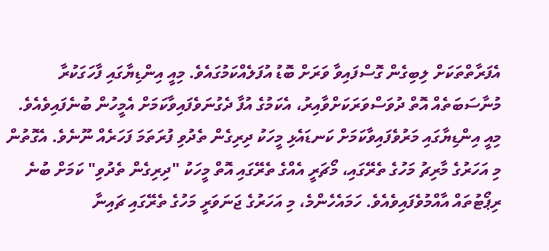އެފަރާތްތަކަށް ލިބިގެން ގޮސްފައިވާ ވަރަށް ބޮޑު އުފަލެއްކަމުގައެވެ. މިއީ އިންޑިޔާގައި ފާހަގަކުރާ މުނާސަބަތެއް އޮތް ދުވަސްވަރަކަށްވާއިރު، އެކަމުގެ އުފާ ދެގުނަވެފައިވާކަމަށް އެމީހުން ބުނެފައިވެއެވެ.
މިއީ އިންޑިޔާގައި މަރުވެފައިވާކަމަށް ކަނޑައެޅި މީހަކު ދިރިގެން ތެދުވި ފުރަތަމަ ފަހަރެއް ނޫނެވެ. އެގޮތުން މި އަހަރުގެ މާރިޗު މަހުގެ ތެރޭގައި، މޯޗަރީ އެއްގެ ތެރޭގައި އޮތް މީހަކު "ދިރިގެން ތެދުވި" ކަމަށް ބުނެ ރިޕޯޓުތައް އާއްމުވެފައިވެއެވެ. ހަމައެހެންމެ، މި އަހަރުގެ ޖަނަވަރީ މަހުގެ ތެރޭގައި ޗައިނާ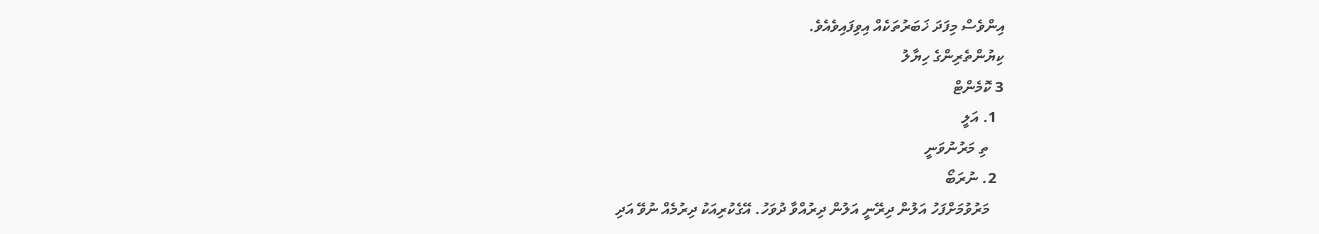އިންވެސް މިފަދަ ޚަބަރުތަކެއް އިވިފައިވެއެވެ.
ކިޔުންތެރިންގެ ހިޔާލު
3 ކޮމެންޓް
  1. އަލީ
    ތި މަރުނުވަނީ
  2. ނުރަބޯ
    މަރުވުމަށްފަހު އަލުން ދިރޭނީ އަލުން ދިރުއްވާ ދުވަހު. އޭގެކުރިއަކު ދިރުމެއް ނުވޭ އަދި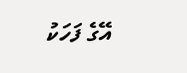އޭގެ ފަހަކު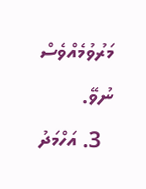މަރުވުމެއްވެސް ނުވޭ.
  3. އަހްމަދު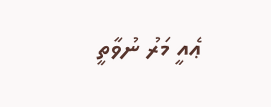ޢެއީ މަރު ނުވާތީ